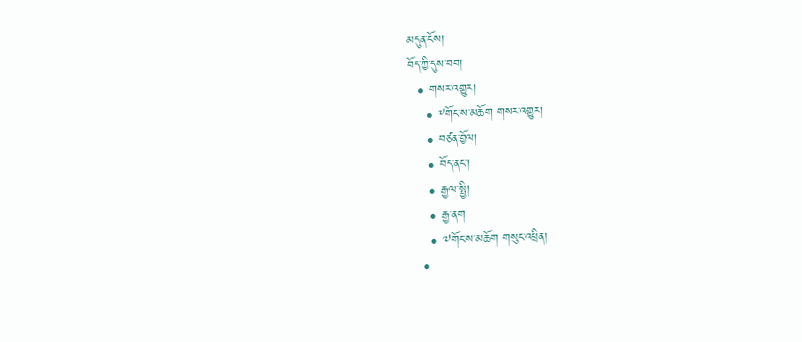མདུན་ངོས།
བོད་ཀྱི་དུས་བབ།
  • གསར་འགྱུར།
    • ༸གོང་ས་མཆོག གསར་འགྱུར།
    • བཙན་བྱོལ།
    • བོད་ནང་།
    • རྒྱལ་སྤྱི།
    • རྒྱ་ནག
    • ༧གོང་ས་མཆོག གསུང་འཕྲིན།
  •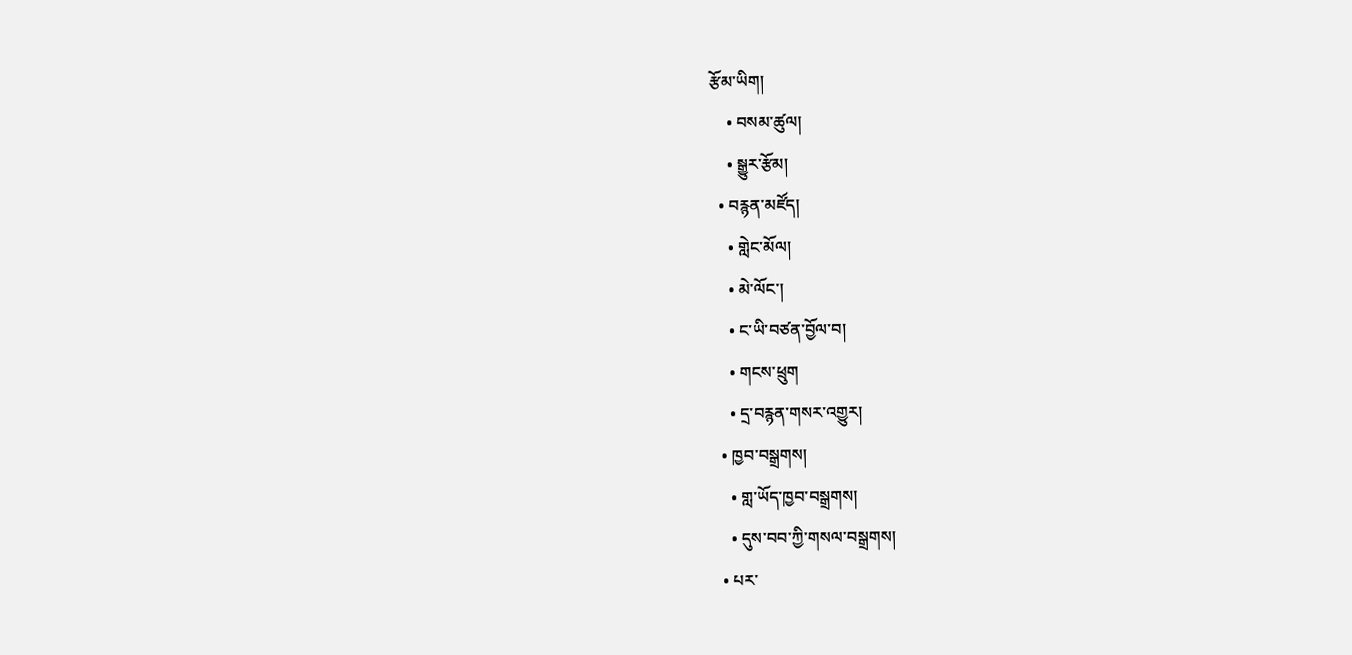རྩོམ་ཡིག།
    • བསམ་ཚུལ།
    • སྒྱུར་རྩོམ།
  • བརྙན་མཛོད།
    • གླེང་མོལ།
    • མེ་ལོང་།
    • ང་ཡི་བཙན་བྱོལ་བ།
    • གངས་ཕྲུག
    • དྲ་བརྙན་གསར་འགྱུར།
  • ཁྱབ་བསྒྲགས།
    • གླ་ཡོད་ཁྱབ་བསྒྲགས།
    • དུས་བབ་ཀྱི་གསལ་བསྒྲགས།
  • པར་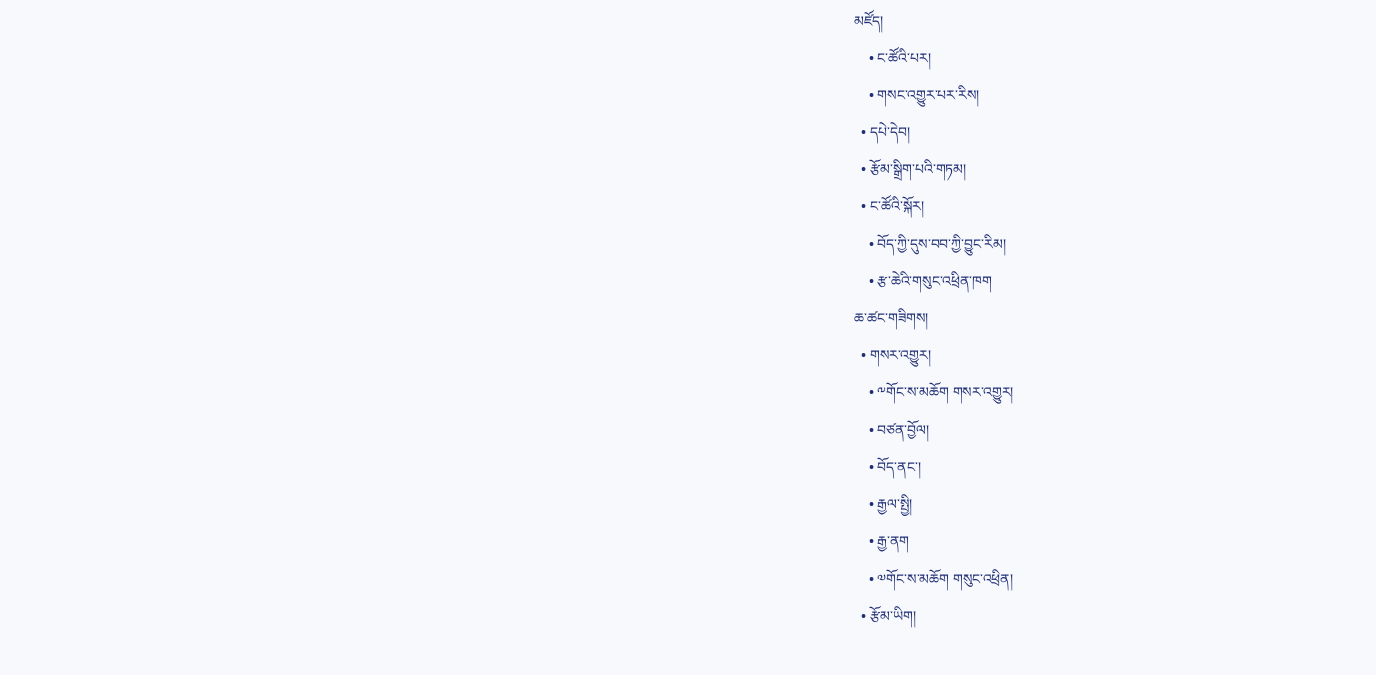མཛོད།
    • ང་ཚོའི་པར།
    • གསང་འགྱུར་པར་རིས།
  • དཔེ་དེབ།
  • རྩོམ་སྒྲིག་པའི་གཏམ།
  • ང་ཚོའི་སྐོར།
    • བོད་ཀྱི་དུས་བབ་ཀྱི་བྱུང་རིམ།
    • རྩ་ཆེའི་གསུང་འཕྲིན་ཁག
ཆ་ཚང་གཟིགས།
  • གསར་འགྱུར།
    • ༸གོང་ས་མཆོག གསར་འགྱུར།
    • བཙན་བྱོལ།
    • བོད་ནང་།
    • རྒྱལ་སྤྱི།
    • རྒྱ་ནག
    • ༧གོང་ས་མཆོག གསུང་འཕྲིན།
  • རྩོམ་ཡིག།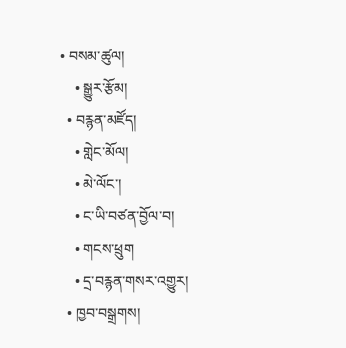• བསམ་ཚུལ།
    • སྒྱུར་རྩོམ།
  • བརྙན་མཛོད།
    • གླེང་མོལ།
    • མེ་ལོང་།
    • ང་ཡི་བཙན་བྱོལ་བ།
    • གངས་ཕྲུག
    • དྲ་བརྙན་གསར་འགྱུར།
  • ཁྱབ་བསྒྲགས།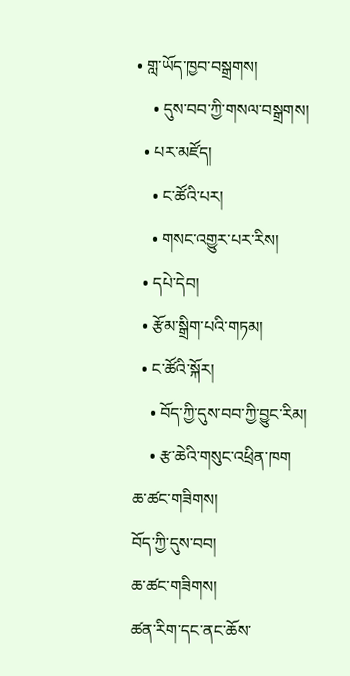• གླ་ཡོད་ཁྱབ་བསྒྲགས།
    • དུས་བབ་ཀྱི་གསལ་བསྒྲགས།
  • པར་མཛོད།
    • ང་ཚོའི་པར།
    • གསང་འགྱུར་པར་རིས།
  • དཔེ་དེབ།
  • རྩོམ་སྒྲིག་པའི་གཏམ།
  • ང་ཚོའི་སྐོར།
    • བོད་ཀྱི་དུས་བབ་ཀྱི་བྱུང་རིམ།
    • རྩ་ཆེའི་གསུང་འཕྲིན་ཁག
ཆ་ཚང་གཟིགས།
བོད་ཀྱི་དུས་བབ།
ཆ་ཚང་གཟིགས།
ཚན་རིག་དང་ནང་ཆོས་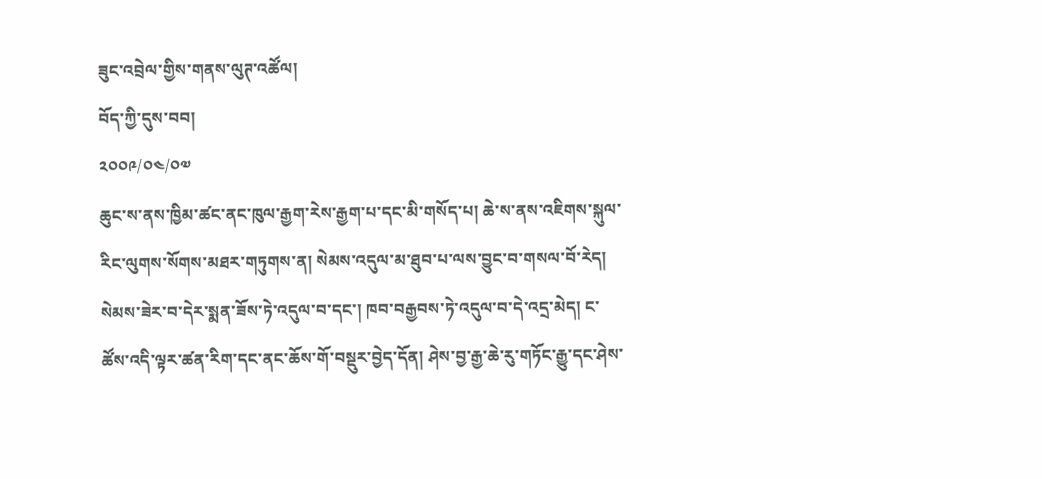ཟུང་འབྲེལ་གྱིས་གནས་ལུཊ་འཚོལ།
བོད་ཀྱི་དུས་བབ།
༢༠༠༩/༠༤/༠༧
ཆུང་ས་ནས་ཁྱིམ་ཚང་ནང་ཁུལ་རྒྱག་རེས་རྒྱག་པ་དང་མི་གསོད་པ། ཆེ་ས་ནས་འཇིགས་སྐུལ་རིང་ལུགས་སོགས་མཐར་གཏུགས་ན། སེམས་འདུལ་མ་ཐུབ་པ་ལས་བྱུང་བ་གསལ་བོ་རེད། སེམས་ཟེར་བ་དེར་སྨན་ཟོས་ཏེ་འདུལ་བ་དང་། ཁབ་བརྒྱབས་ཏེ་འདུལ་བ་དེ་འདྲ་མེད། ང་ཚོས་འདི་ལྟར་ཚན་རིག་དང་ནང་ཆོས་གོ་བསྡུར་བྱེད་དོན། ཤེས་བྱ་རྒྱ་ཆེ་རུ་གཏོང་རྒྱུ་དང་ཤེས་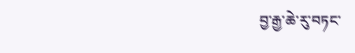བྱ་རྒྱ་ཆེ་རུ་བཏང་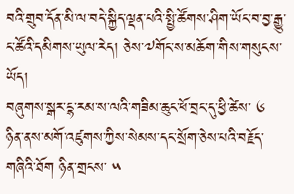བའི་གྲུབ་དོན་མི་ལ་བདེ་སྐྱིད་ལྡན་པའི་སྤྱི་ཚོགས་ཤིག་ཡོང་བ་བྱ་རྒྱུ་ང་ཚོའི་དམིགས་ཡུལ་རེད། ཅེས་༧གོང་ས་མཆོག་གིས་གསུངས་ཡོད།
བཞུགས་སྒར་ངྷ་རམ་ས་ལའི་གཟིམ་ཆུང་ཕོ་བྲང་དུ་ཕྱི་ཚེས་ ༦ ཉིན་ནས་མགོ་འཛུགས་ཀྱིས་སེམས་དང་སྲོག་ཅེས་པའི་བརྗོད་གཞིའི་ཐོག ཉིན་གྲངས་ ༥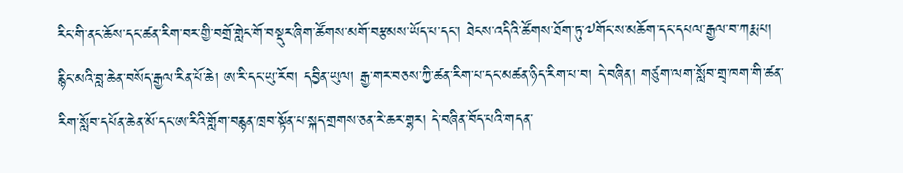རིང་གི་ནང་ཆོས་དང་ཚན་རིག་བར་གྱི་བགྲོ་གླེང་གོ་བསྡུར་ཞིག་ཚོགས་མགོ་བརྩམས་ཡོད་པ་དང་། ཐེངས་འདིའི་ཚོགས་ཐོག་ཏུ་༧གོང་ས་མཆོག་དང་དཔལ་རྒྱལ་བ་ཀརྨ་པ། རྙིང་མའི་བླ་ཆེན་བསོད་རྒྱལ་རིན་པོ་ཆེ། ཨ་རི་དང་ཡུ་རོབ། དབྱིན་ཡུལ། རྒྱ་གར་བཅས་ཀྱི་ཚན་རིག་པ་དང་མཚན་ཉིད་རིག་པ་བ། དེ་བཞིན། གཙུག་ལག་སློབ་གྲྭ་ཁག་གི་ཚན་རིག་སློབ་དཔོན་ཆེན་མོ་དང་ཨ་རིའི་གློག་བརྙན་ཁྲབ་སྟོན་པ་སྐད་གྲགས་ཅན་རེ་ཆར་གྷར། དེ་བཞིན་བོད་པའི་གདན་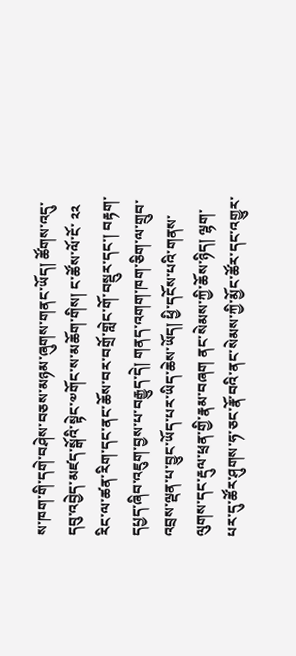ས་ཁག་གི་དགེ་བཤེས་བཅས་མཉམ་ཞུགས་གནང་ཡོད། ཚོགས་འདུ་དབུ་འབྱེད་མཛད་སྒོའི་སྟེང་༧གོང་ས་མཆོག་གིས། ང་ཚོས་ལོ་ངོ་ ༢༢ རིང་ལ་ཚན་རིག་དང་ནང་ཆོས་བར་བགྲོ་གླེང་གོ་བསྡུར་དང་། བརྟག་དཔྱད་ཞིབ་འཇུག་བྱས་པ་བརྒྱུད་དེ། གནད་འགག་ཁག་ཅིག་ལ་གྲུབ་འབྲས་ལྡན་པ་བྱུང་ཡོད་པར་ཡིད་ཆེས་ཡོད། ཕྱི་དངོས་པའི་གནས་ལུགས་དང་རྡུལ་ཕྲན་གྱི་རྣམ་བཞག ནང་སེམས་ཀྱི་ཆོས་ཉིད། ལྷག་པར་དུ་ཚོར་ཤུགས་ཧ་ཅང་རྣོ་བའི་ནང་སེམས་ཀྱི་མྱོང་ཚོར་དང་འགྱུར་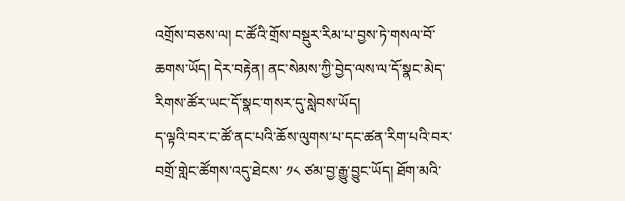འགྲོས་བཅས་ལ། ང་ཚོའི་གྲོས་བསྡུར་རིམ་པ་བྱས་ཏེ་གསལ་བོ་ཆགས་ཡོད། དེར་བརྟེན། ནང་སེམས་ཀྱི་བྱེད་ལས་ལ་དོ་སྣང་མེད་རིགས་ཚོར་ཡང་དོ་སྣང་གསར་དུ་སླེབས་ཡོད།
ད་ལྟའི་བར་ང་ཚོ་ནང་པའི་ཆོས་ལུགས་པ་དང་ཚན་རིག་པའི་བར་བགྲོ་གླེང་ཚོགས་འདུ་ཐེངས་ ༡༨ ཙམ་བྱ་རྒྱུ་བྱུང་ཡོད། ཐོག་མའི་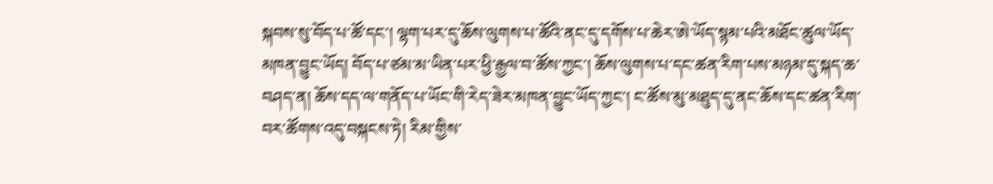སྐབས་སུ་བོད་པ་ཚོ་དང་། ལྷག་པར་དུ་ཆོས་ལུགས་པ་ཚོའི་ནང་དུ་དགོས་པ་ཆེར་ཨེ་ཡོད་སྙམ་པའི་མཐོང་ཚུལ་ཡོད་མཁན་བྱུང་ཡོད། བོད་པ་ཙམ་མ་ཡིན་པར་ཕྱི་རྒྱལ་བ་ཚོས་ཀྱང་། ཆོས་ལུགས་པ་དང་ཚན་རིག་པས་མཉམ་དུ་སྐད་ཆ་བཤད་ན། ཆོས་དད་ལ་གནོད་པ་ཡོང་གི་རེད་ཟེར་མཁན་བྱུང་ཡོད་ཀྱང་། ང་ཚོས་མུ་མཐུད་དུ་ནང་ཆོས་དང་ཚན་རིག་བར་ཚོགས་འདུ་བསྐངས་ཏེ། རིམ་གྱིས་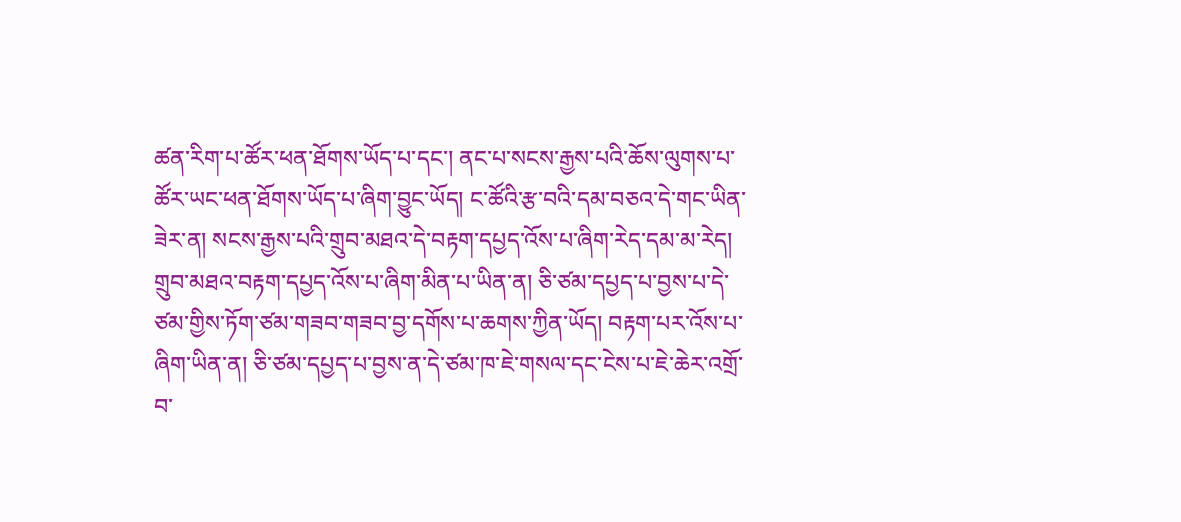ཚན་རིག་པ་ཚོར་ཕན་ཐོགས་ཡོད་པ་དང་། ནང་པ་སངས་རྒྱས་པའི་ཆོས་ལུགས་པ་ཚོར་ཡང་ཕན་ཐོགས་ཡོད་པ་ཞིག་བྱུང་ཡོད། ང་ཚོའི་རྩ་བའི་དམ་བཅའ་དེ་གང་ཡིན་ཟེར་ན། སངས་རྒྱས་པའི་གྲུབ་མཐའ་དེ་བརྟག་དཔྱད་འོས་པ་ཞིག་རེད་དམ་མ་རེད། གྲུབ་མཐའ་བརྟག་དཔྱད་འོས་པ་ཞིག་མིན་པ་ཡིན་ན། ཅི་ཙམ་དཔྱད་པ་བྱས་པ་དེ་ཙམ་གྱིས་ཏོག་ཙམ་གཟབ་གཟབ་བྱ་དགོས་པ་ཆགས་ཀྱིན་ཡོད། བརྟག་པར་འོས་པ་ཞིག་ཡིན་ན། ཅི་ཙམ་དཔྱད་པ་བྱས་ན་དེ་ཙམ་ཁ་ཇེ་གསལ་དང་ངེས་པ་ཇེ་ཆེར་འགྲོ་བ་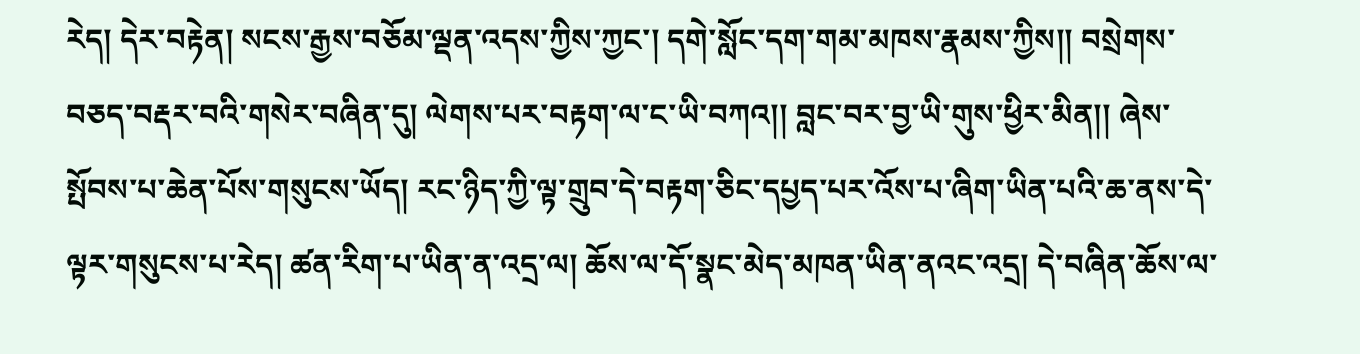རེད། དེར་བརྟེན། སངས་རྒྱས་བཅོམ་ལྡན་འདས་ཀྱིས་ཀྱང་། དགེ་སློང་དག་གམ་མཁས་རྣམས་ཀྱིས།། བསྲེགས་བཅད་བརྡར་བའི་གསེར་བཞིན་དུ། ལེགས་པར་བརྟག་ལ་ང་ཡི་བཀའ།། བླང་བར་བྱ་ཡི་གུས་ཕྱིར་མིན།། ཞེས་སྤོབས་པ་ཆེན་པོས་གསུངས་ཡོད། རང་ཉིད་ཀྱི་ལྟ་གྲུབ་དེ་བརྟག་ཅིང་དཔྱད་པར་འོས་པ་ཞིག་ཡིན་པའི་ཆ་ནས་དེ་ལྟར་གསུངས་པ་རེད། ཚན་རིག་པ་ཡིན་ན་འདྲ་ལ། ཆོས་ལ་དོ་སྣང་མེད་མཁན་ཡིན་ནའང་འདྲ། དེ་བཞིན་ཆོས་ལ་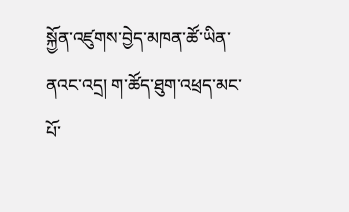སྐྱོན་འཛུགས་བྱེད་མཁན་ཚོ་ཡིན་ནའང་འདྲ། ག་ཚོད་ཐུག་འཕྲད་མང་པོ་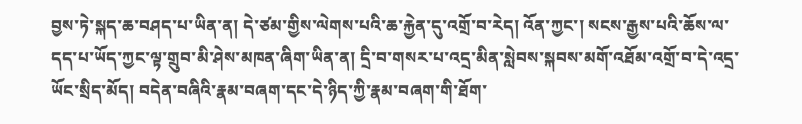བྱས་ཏེ་སྐད་ཆ་བཤད་པ་ཡིན་ན། དེ་ཙམ་གྱིས་ལེགས་པའི་ཆ་རྐྱེན་དུ་འགྲོ་བ་རེད། འོན་ཀྱང་། སངས་རྒྱས་པའི་ཆོས་ལ་དད་པ་ཡོད་ཀྱང་ལྟ་གྲུབ་མི་ཤེས་མཁན་ཞིག་ཡིན་ན། དྲི་བ་གསར་པ་འདྲ་མིན་སླེབས་སྐབས་མགོ་འཐོམ་འགྲོ་བ་དེ་འདྲ་ཡོང་སྲིད་མོད། བདེན་བཞིའི་རྣམ་བཞག་དང་དེ་ཉིད་ཀྱི་རྣམ་བཞག་གི་ཐོག་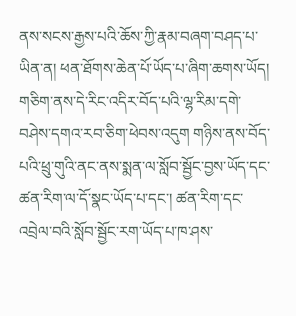ནས་སངས་རྒྱས་པའི་ཆོས་ཀྱི་རྣམ་བཞག་བཤད་པ་ཡིན་ན། ཕན་ཐོགས་ཆེན་པོ་ཡོད་པ་ཞིག་ཆགས་ཡོད།
གཅིག་ནས་དེ་རིང་འདིར་བོད་པའི་ལྷ་རིམ་དགེ་བཤེས་དགའ་རབ་ཅིག་ཕེབས་འདུག གཉིས་ནས་བོད་པའི་ཕྲུ་གུའི་ནང་ནས་སྨན་ལ་སློབ་སྦྱོང་བྱས་ཡོད་དང་ཚན་རིག་ལ་དོ་སྣང་ཡོད་པ་དང་། ཚན་རིག་དང་འབྲེལ་བའི་སློབ་སྦྱོང་རག་ཡོད་པ་ཁ་ཤས་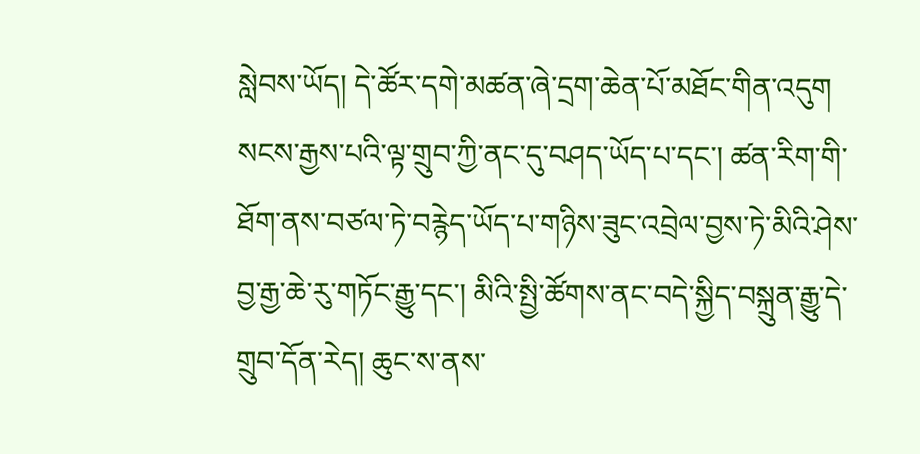སླེབས་ཡོད། དེ་ཚོར་དགེ་མཚན་ཞེ་དྲག་ཆེན་པོ་མཐོང་གིན་འདུག སངས་རྒྱས་པའི་ལྟ་གྲུབ་ཀྱི་ནང་དུ་བཤད་ཡོད་པ་དང་། ཚན་རིག་གི་ཐོག་ནས་བཙལ་ཏེ་བརྙེད་ཡོད་པ་གཉིས་ཟུང་འབྲེལ་བྱས་ཏེ་མིའི་ཤེས་བྱ་རྒྱ་ཆེ་རུ་གཏོང་རྒྱུ་དང་། མིའི་སྤྱི་ཚོགས་ནང་བདེ་སྐྱིད་བསྐྲུན་རྒྱུ་དེ་གྲུབ་དོན་རེད། ཆུང་ས་ནས་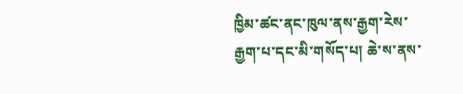ཁྱིམ་ཚང་ནང་ཁུལ་ནས་རྒྱག་རེས་རྒྱག་པ་དང་མི་གསོད་པ། ཆེ་ས་ནས་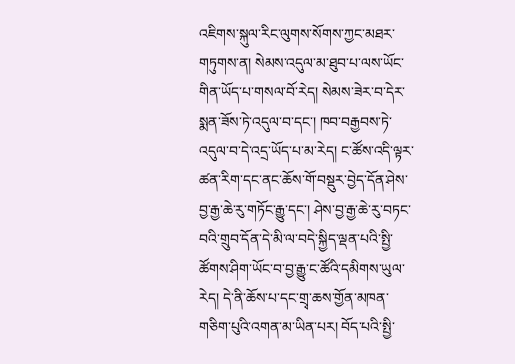འཇིགས་སྐུལ་རིང་ལུགས་སོགས་ཀྱང་མཐར་གཏུགས་ན། སེམས་འདུལ་མ་ཐུབ་པ་ལས་ཡོང་གིན་ཡོད་པ་གསལ་བོ་རེད། སེམས་ཟེར་བ་དེར་སྨན་ཟོས་ཏེ་འདུལ་བ་དང་། ཁབ་བརྒྱབས་ཏེ་འདུལ་བ་དེ་འདྲ་ཡོད་པ་མ་རེད། ང་ཚོས་འདི་ལྟར་ཚན་རིག་དང་ནང་ཆོས་གོ་བསྡུར་བྱེད་དོན་ཤེས་བྱ་རྒྱ་ཆེ་རུ་གཏོང་རྒྱུ་དང་། ཤེས་བྱ་རྒྱ་ཆེ་རུ་བཏང་བའི་གྲུབ་དོན་དེ་མི་ལ་བདེ་སྐྱིད་ལྡན་པའི་སྤྱི་ཚོགས་ཤིག་ཡོང་བ་བྱ་རྒྱུ་ང་ཚོའི་དམིགས་ཡུལ་རེད། དེ་ནི་ཆོས་པ་དང་གྲྭ་ཆས་གྱོན་མཁན་གཅིག་པུའི་འགན་མ་ཡིན་པར། བོད་པའི་སྤྱི་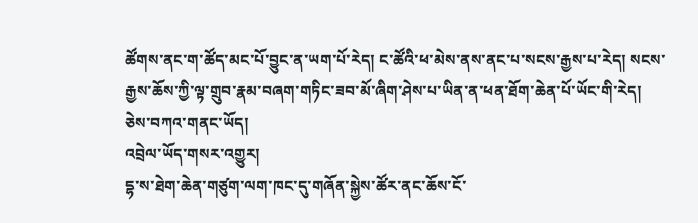ཚོགས་ནང་ག་ཚོད་མང་པོ་བྱུང་ན་ཡག་པོ་རེད། ང་ཚོའི་ཕ་མེས་ནས་ནང་པ་སངས་རྒྱས་པ་རེད། སངས་རྒྱས་ཆོས་ཀྱི་ལྟ་གྲུབ་རྣམ་བཞག་གཏིང་ཟབ་མོ་ཞིག་ཤེས་པ་ཡིན་ན་ཕན་ཐོག་ཆེན་པོ་ཡོང་གི་རེད། ཅེས་བཀའ་གནང་ཡོད།
འབྲེལ་ཡོད་གསར་འགྱུར།
དྷ་ས་ཐེག་ཆེན་གཙུག་ལག་ཁང་དུ་གཞོན་སྐྱེས་ཚོར་ནང་ཆོས་ངོ་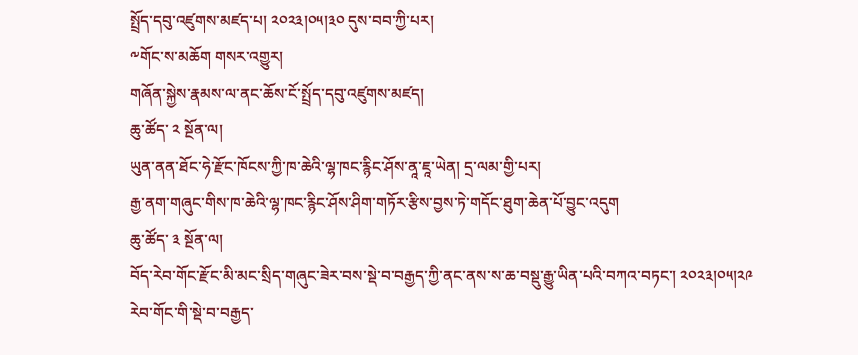སྤྲོད་དབུ་འཛུགས་མཛད་པ། ༢༠༢༣།༠༥།༣༠ དུས་བབ་ཀྱི་པར།
༸གོང་ས་མཆོག གསར་འགྱུར།
གཞོན་སྐྱེས་རྣམས་ལ་ནང་ཆོས་ངོ་སྤྲོད་དབུ་འཛུགས་མཛད།
ཆུ་ཚོད་ ༢ སྔོན་ལ།
ཡུན་ནན་ཐོང་ཧེ་རྫོང་ཁོངས་ཀྱི་ཁ་ཆེའི་ལྷ་ཁང་རྙིང་ཤོས་ནཱ་ཇཱ་ཡེན། དྲ་ལམ་གྱི་པར།
རྒྱ་ནག་གཞུང་གིས་ཁ་ཆེའི་ལྷ་ཁང་རྙིང་ཤོས་ཤིག་གཏོར་རྩིས་བྱས་ཏེ་གདོང་ཐུག་ཆེན་པོ་བྱུང་འདུག
ཆུ་ཚོད་ ༣ སྔོན་ལ།
བོད་རེབ་གོང་རྫོང་མི་མང་སྲིད་གཞུང་ཟེར་བས་སྡེ་བ་བརྒྱད་ཀྱི་ནང་ནས་ས་ཆ་བསྡུ་རྒྱུ་ཡིན་པའི་བཀའ་བཏང་། ༢༠༢༣།༠༥།༢༩
རེབ་གོང་གི་སྡེ་བ་བརྒྱད་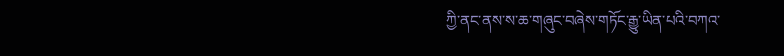ཀྱི་ནང་ནས་ས་ཆ་གཞུང་བཞེས་གཏོང་རྒྱུ་ཡིན་པའི་བཀའ་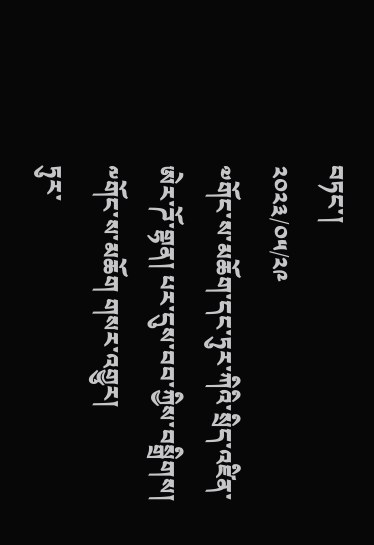བཏང་།
༢༠༢༣/༠༥/༢༩
༧གོང་ས་མཆོག་དང་ཏུར་ཀིའི་སྲིད་འཛིན་ཨེར་ཌོ་གྷན། པར་དུས་བབ་ཀྱིས་བསྒྲིགས།
༸གོང་ས་མཆོག གསར་འགྱུར།
ཏུར་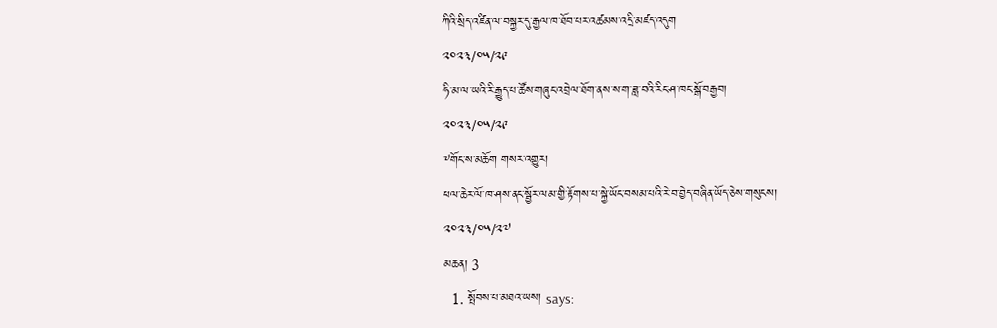ཀིའི་སྲིད་འཛིན་ལ་བསྐྱར་དུ་རྒྱལ་ཁ་ཐོབ་པར་འཚམས་འདྲི་མཛད་འདུག
༢༠༢༣/༠༥/༢༩
ཧི་མ་ལ་ཡའི་རི་རྒྱུད་པ་ཚོས་གཞུང་འབྲེལ་ཐོག་ནས་ས་ག་ཟླ་བའི་རིང་ཤ་ཁང་སྒོ་བརྒྱབ།
༢༠༢༣/༠༥/༢༩
༸གོང་ས་མཆོག གསར་འགྱུར།
ཕལ་ཆེར་ལོ་ཁ་ཤས་ནང་སྦྱོར་ལམ་གྱི་རྟོགས་པ་སྐྱེ་ཡོང་བསམ་པའི་རེ་བ་བྱེད་བཞིན་ཡོད་ཅེས་གསུངས།
༢༠༢༣/༠༥/༢༧
མཆན། 3
  1. སྤོབས་པ་མཐའ་ཡས། says: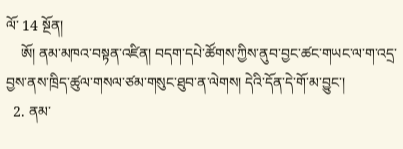ལོ་ 14 སྔོན།
    ཨོ། ནམ་མཁའ་བསྟན་འཛིན། བདག་དཔེ་ཚོགས་ཀྱིས་ནུབ་བྱང་ཚང་གཡང་ལ་ག་འདྲ་བྱས་ནས་ཁྲིད་ཚུལ་གསལ་ཙམ་གསུང་ཐུབ་ན་ལེགས། དེའི་དོན་དེ་གོ་མ་བྱུང་།
  2. ནམ་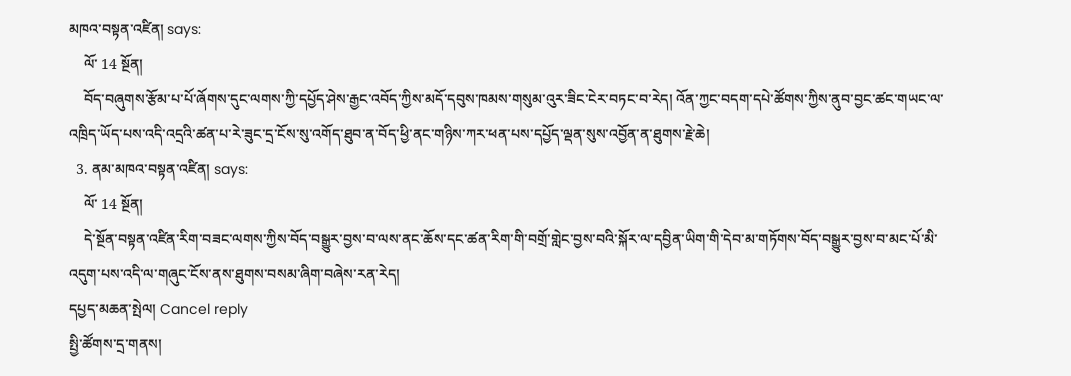མཁའ་བསྟན་འཛིན། says:
    ལོ་ 14 སྔོན།
    བོད་བཞུགས་རྩོམ་པ་པོ་ཞོགས་དུང་ལགས་ཀྱི་དཔྱོད་ཤེས་རྒྱང་འབོད་ཀྱིས་མདོ་དབུས་ཁམས་གསུམ་འུར་ཟིང་ངེར་བཏང་བ་རེད། འོན་ཀྱང་བདག་དཔེ་ཚོགས་ཀྱིས་ནུབ་བྱང་ཚང་གཡང་ལ་འཁྲིད་ཡོད་པས་འདི་འདྲའི་ཚན་པ་རེ་ཟུང་དྲ་ངོས་སུ་འགོད་ཐུབ་ན་བོད་ཕྱི་ནང་གཉིས་ཀར་ཕན་པས་དཔྱོད་ལྡན་སུས་འབྱོན་ན་ཐུགས་རྗེ་ཆེ།
  3. ནམ་མཁའ་བསྟན་འཛིན། says:
    ལོ་ 14 སྔོན།
    དེ་སྔོན་བསྟན་འཛིན་རིག་བཟང་ལགས་ཀྱིས་བོད་བསྒྱུར་བྱས་བ་ལས་ནང་ཆོས་དང་ཚན་རིག་གི་བགྲོ་གླེང་བྱས་བའི་སྐོར་ལ་དབྱིན་ཡིག་གི་དེབ་མ་གཏོགས་བོད་བསྒྱུར་བྱས་བ་མང་པོ་མི་འདུག་པས་འདི་ལ་གཞུང་ངོས་ནས་ཐུགས་བསམ་ཞིག་བཞེས་རན་རེད།
དཔྱད་མཆན་སྤེལ། Cancel reply
སྤྱི་ཚོགས་དྲ་གནས།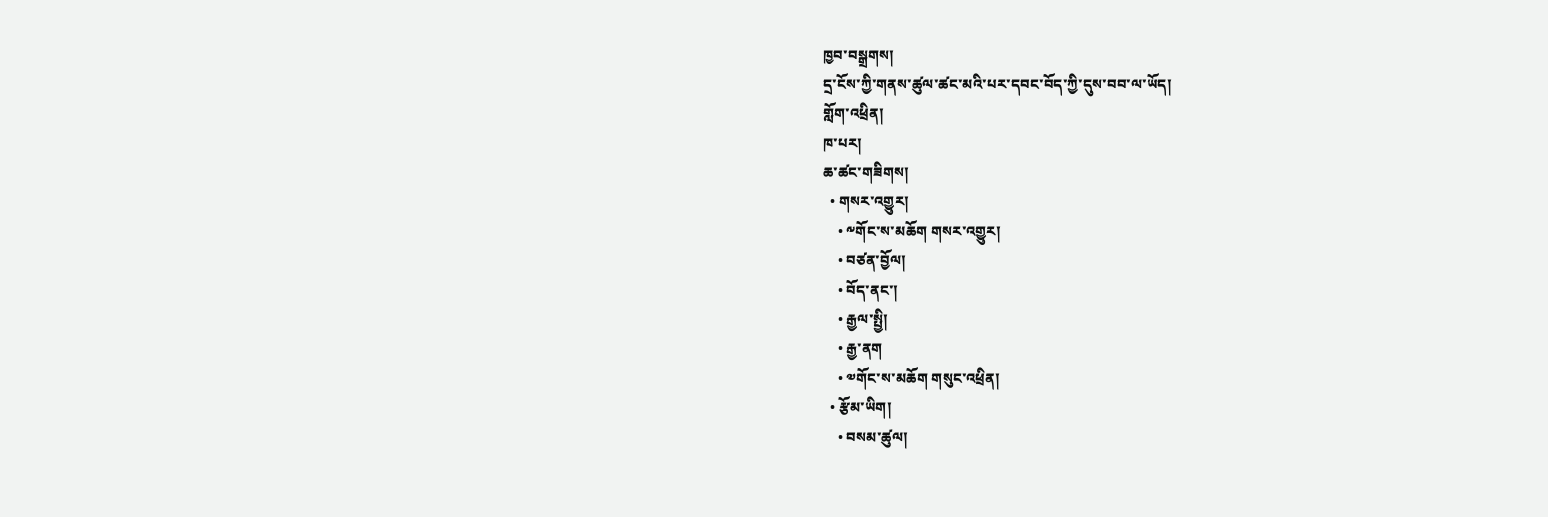ཁྱབ་བསྒྲགས།
དྲ་ངོས་ཀྱི་གནས་ཚུལ་ཚང་མའི་པར་དབང་བོད་ཀྱི་དུས་བབ་ལ་ཡོད།
གློག་འཕྲིན།
ཁ་པར།
ཆ་ཚང་གཟིགས།
  • གསར་འགྱུར།
    • ༸གོང་ས་མཆོག གསར་འགྱུར།
    • བཙན་བྱོལ།
    • བོད་ནང་།
    • རྒྱལ་སྤྱི།
    • རྒྱ་ནག
    • ༧གོང་ས་མཆོག གསུང་འཕྲིན།
  • རྩོམ་ཡིག།
    • བསམ་ཚུལ།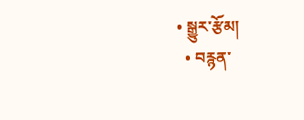• སྒྱུར་རྩོམ།
  • བརྙན་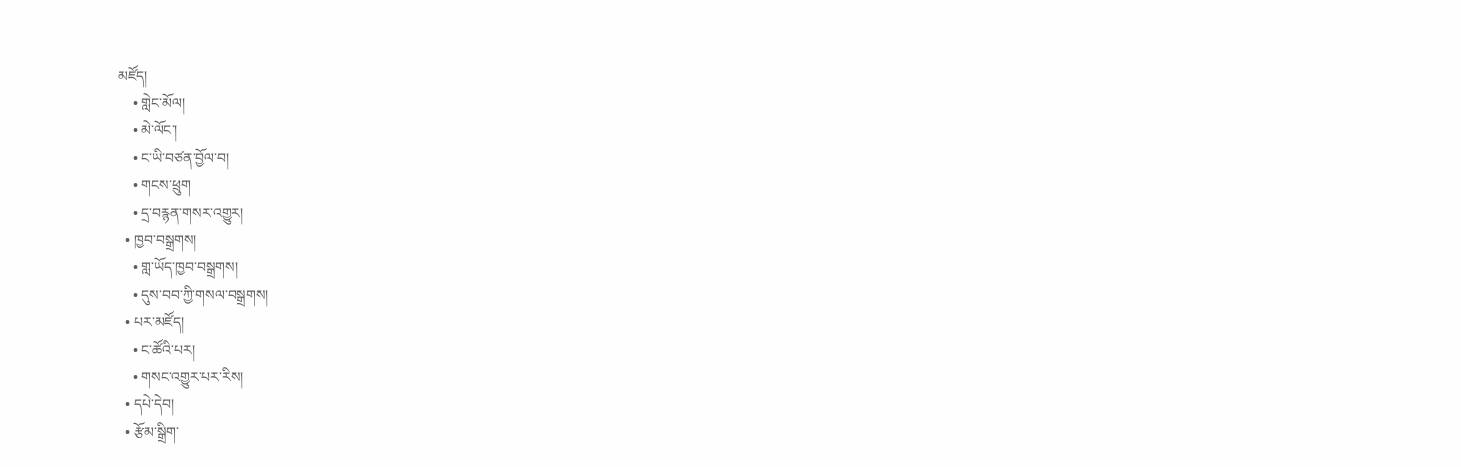མཛོད།
    • གླེང་མོལ།
    • མེ་ལོང་།
    • ང་ཡི་བཙན་བྱོལ་བ།
    • གངས་ཕྲུག
    • དྲ་བརྙན་གསར་འགྱུར།
  • ཁྱབ་བསྒྲགས།
    • གླ་ཡོད་ཁྱབ་བསྒྲགས།
    • དུས་བབ་ཀྱི་གསལ་བསྒྲགས།
  • པར་མཛོད།
    • ང་ཚོའི་པར།
    • གསང་འགྱུར་པར་རིས།
  • དཔེ་དེབ།
  • རྩོམ་སྒྲིག་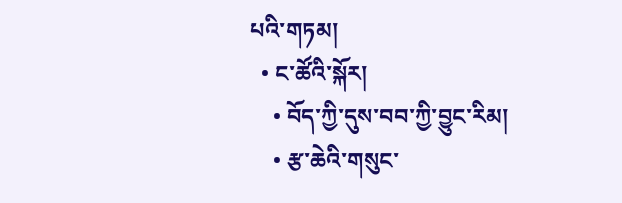པའི་གཏམ།
  • ང་ཚོའི་སྐོར།
    • བོད་ཀྱི་དུས་བབ་ཀྱི་བྱུང་རིམ།
    • རྩ་ཆེའི་གསུང་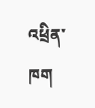འཕྲིན་ཁག